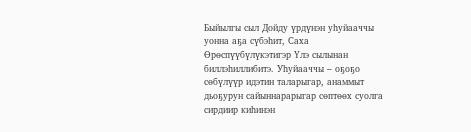Быйылгы сыл Дойду үрдүнэн уһуйааччы уонна аҕа сүбэһит, Саха Өрөспүүбүлүкэтигэр Үлэ сылынан биллэһиллибитэ. Уһуйааччы – оҕоҕо сөбүлүүр идэтин таларыгар, анаммыт дьоҕурун сайыннарарыгар сөптөөх суолга сирдиир киһинэн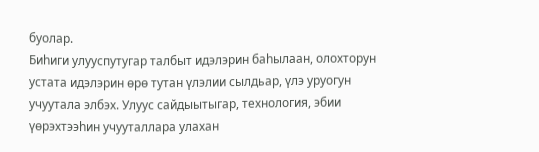буолар.
Биһиги улууспутугар талбыт идэлэрин баһылаан, олохторун устата идэлэрин өрө тутан үлэлии сылдьар, үлэ уруогун учуутала элбэх. Улуус сайдыытыгар, технология, эбии үөрэхтээһин учууталлара улахан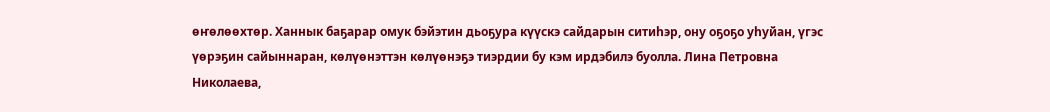өҥөлөөхтөр. Ханнык баҕарар омук бэйэтин дьоҕура күүскэ сайдарын ситиһэр, ону оҕоҕо уһуйан, үгэс үөрэҕин сайыннаран, көлүөнэттэн көлүөнэҕэ тиэрдии бу кэм ирдэбилэ буолла. Лина Петровна Николаева,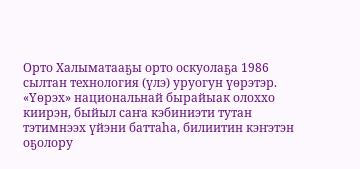Орто Халыматааҕы орто оскуолаҕа 1986 сылтан технология (үлэ) уруогун үөрэтэр. «Үөрэх» национальнай бырайыак олоххо киирэн, быйыл саҥа кэбиниэти тутан тэтимнээх үйэни баттаһа, билиитин кэҥэтэн оҕолору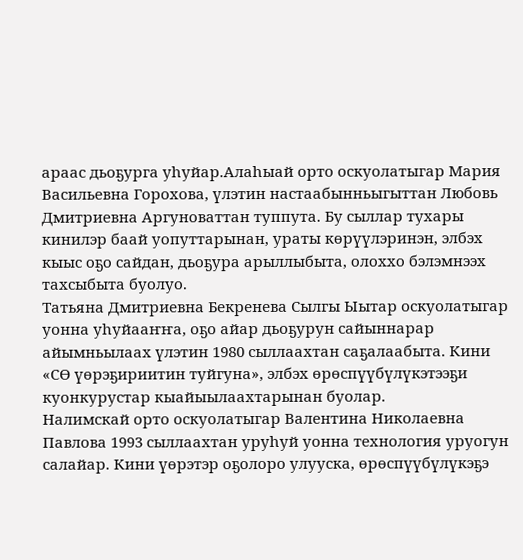араас дьоҕурга уһуйар.Алаһыай орто оскуолатыгар Мария Васильевна Горохова, үлэтин настаабынньыгыттан Любовь Дмитриевна Аргуноваттан туппута. Бу сыллар тухары кинилэр баай уопуттарынан, ураты көрүүлэринэн, элбэх кыыс оҕо сайдан, дьоҕура арыллыбыта, олоххо бэлэмнээх тахсыбыта буолуо.
Татьяна Дмитриевна Бекренева Сылгы Ыытар оскуолатыгар уонна уһуйааҥҥа, оҕо айар дьоҕурун сайыннарар айымньылаах үлэтин 1980 сыллаахтан саҕалаабыта. Кини «СӨ үөрэҕириитин туйгуна», элбэх өрөспүүбүлүкэтээҕи куонкурустар кыайыылаахтарынан буолар.
Налимскай орто оскуолатыгар Валентина Николаевна Павлова 1993 сыллаахтан уруһуй уонна технология уруогун салайар. Кини үөрэтэр оҕолоро улууска, өрөспүүбүлүкэҕэ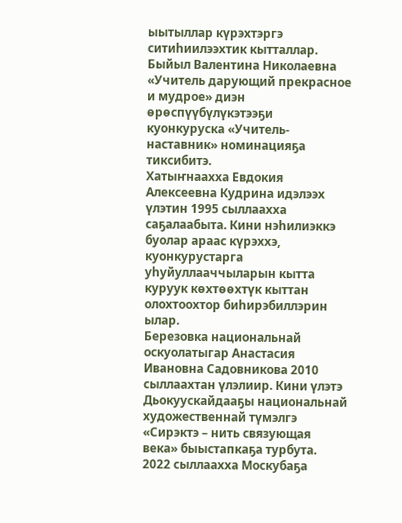ыытыллар күрэхтэргэ ситиһиилээхтик кытталлар. Быйыл Валентина Николаевна «Учитель дарующий прекрасное и мудрое» диэн өрөспүүбүлүкэтээҕи куонкуруска «Учитель- наставник» номинацияҕа тиксибитэ.
Хатыҥнаахха Евдокия Алексеевна Кудрина идэлээх үлэтин 1995 сыллаахха саҕалаабыта. Кини нэһилиэккэ буолар араас күрэххэ, куонкурустарга уһуйуллааччыларын кытта куруук көхтөөхтүк кыттан олохтоохтор биһирэбиллэрин ылар.
Березовка национальнай оскуолатыгар Анастасия Ивановна Садовникова 2010 сыллаахтан үлэлиир. Кини үлэтэ Дьокуускайдааҕы национальнай художественнай түмэлгэ «Сирэктэ – нить связующая века» быыстапкаҕа турбута. 2022 сыллаахха Москубаҕа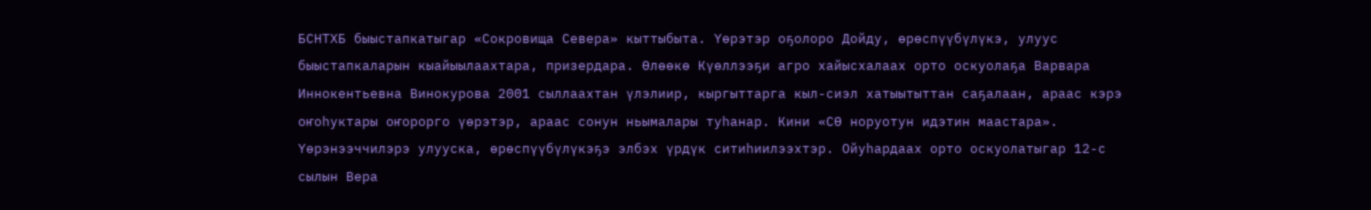БСНТХБ быыстапкатыгар «Сокровища Севера» кыттыбыта. Үөрэтэр оҕолоро Дойду, өрөспүүбүлүкэ, улуус быыстапкаларын кыайыылаахтара, призердара. Өлөөкө Күөллээҕи агро хайысхалаах орто оскуолаҕа Варвара Иннокентьевна Винокурова 2001 сыллаахтан үлэлиир, кыргыттарга кыл-сиэл хатыытыттан саҕалаан, араас кэрэ оҥоһуктары оҥорорго үөрэтэр, араас сонун ньымалары туһанар. Кини «СӨ норуотун идэтин маастара». Үөрэнээччилэрэ улууска, өрөспүүбүлүкэҕэ элбэх үрдүк ситиһиилээхтэр. Ойуһардаах орто оскуолатыгар 12-с сылын Вера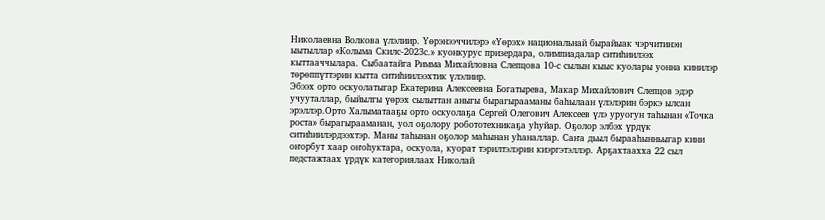Николаевна Волкова үлэлиир. Үөрэнээччилэрэ «Үөрэх» национальнай бырайыак чэрчитинэн ыытыллар «Колыма Скилс-2023с.» куонкурус призердара, олимпиадалар ситиһиилээх кыттааччылара. Сыбаатайга Римма Михайловна Слепцова 10-с сылын кыыс куолары уонна кинилэр төрөппүттэрин кытта ситиһиилээхтик үлэлиир.
Эбээх орто оскуолатыгар Екатерина Алексеевна Богатырева, Макар Михайлович Слепцов эдэр учууталлар, быйылгы үөрэх сылыттан аныгы бырагырааманы баһылаан үлэлэрин бэркэ ылсан эрэллэр.Орто Халыматааҕы орто оскуолаҕа Сергей Олегович Алексеев үлэ уруогун таһынан «Точка роста» бырагырааманан, уол оҕолору робототехникаҕа уһуйар. Оҕолор элбэх үрдүк ситиһиилэрдээхтэр. Маны таһынан оҕолор маһынан уһаналлар. Саҥа дьыл бырааһынньыгар кини оҥорбут хаар оҥоһуктара, оскуола, куорат тэрилтэлэрин киэргэтэллэр. Арҕахтаахха 22 сыл педстажтаах үрдүк категориялаах Николай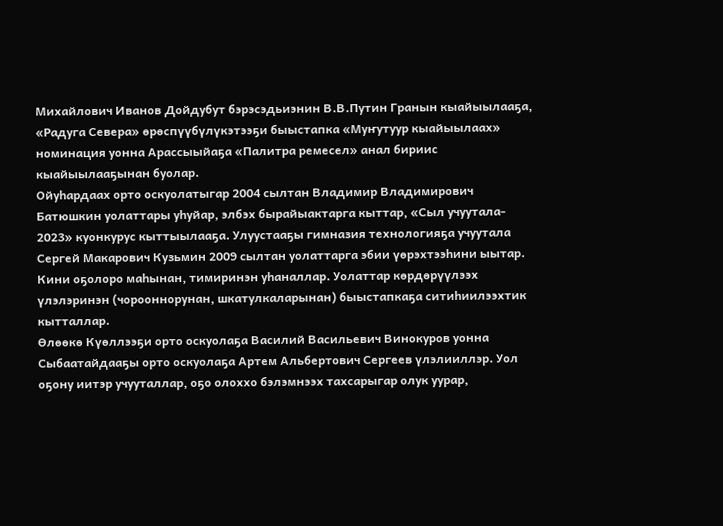Михайлович Иванов Дойдубут бэрэсэдьиэнин В.В.Путин Гранын кыайыылааҕа, «Радуга Севера» өрөспүүбүлүкэтээҕи быыстапка «Муҥутуур кыайыылаах» номинация уонна Арассыыйаҕа «Палитра ремесел» анал бириис кыайыылааҕынан буолар.
Ойуһардаах орто оскуолатыгар 2004 сылтан Владимир Владимирович Батюшкин уолаттары уһуйар, элбэх бырайыактарга кыттар, «Сыл учуутала- 2023» куонкурус кыттыылааҕа. Улуустааҕы гимназия технологияҕа учуутала Сергей Макарович Кузьмин 2009 сылтан уолаттарга эбии үөрэхтээһини ыытар. Кини оҕолоро маһынан, тимиринэн уһаналлар. Уолаттар көрдөрүүлээх үлэлэринэн (чорооннорунан, шкатулкаларынан) быыстапкаҕа ситиһиилээхтик кытталлар.
Өлөөкө Күөллээҕи орто оскуолаҕа Василий Васильевич Винокуров уонна Сыбаатайдааҕы орто оскуолаҕа Артем Альбертович Сергеев үлэлииллэр. Уол оҕону иитэр учууталлар, оҕо олоххо бэлэмнээх тахсарыгар олук уурар,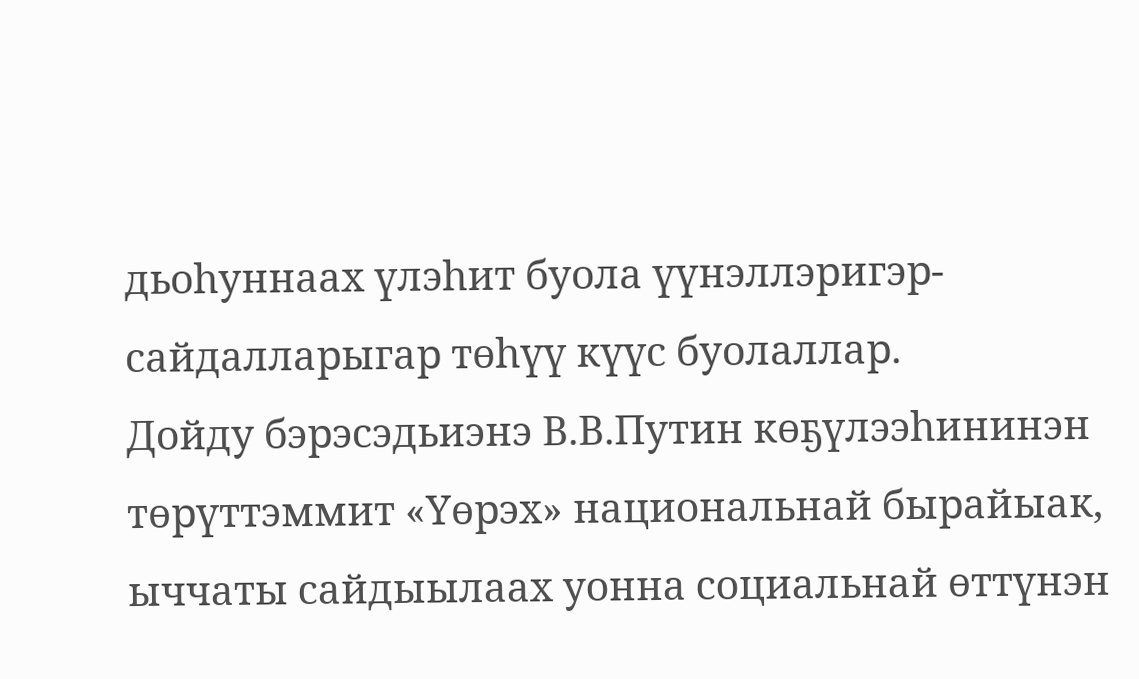дьоһуннаах үлэһит буола үүнэллэригэр-сайдалларыгар төһүү күүс буолаллар.
Дойду бэрэсэдьиэнэ В.В.Путин көҕүлээһининэн төрүттэммит «Үөрэх» национальнай бырайыак, ыччаты сайдыылаах уонна социальнай өттүнэн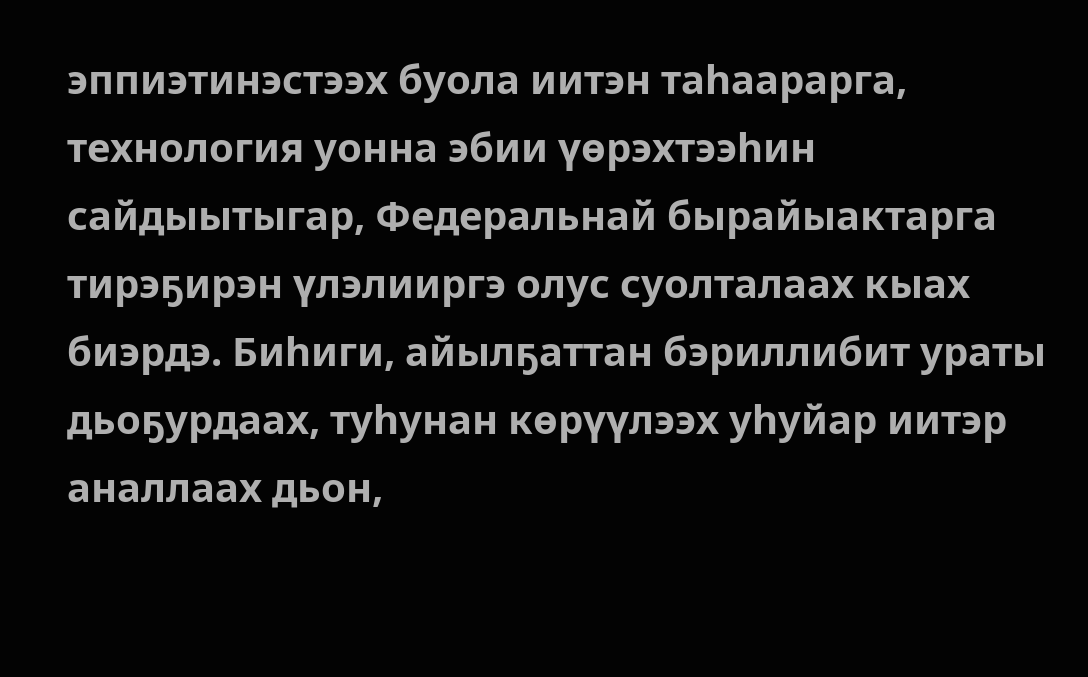эппиэтинэстээх буола иитэн таһаарарга, технология уонна эбии үөрэхтээһин сайдыытыгар, Федеральнай бырайыактарга тирэҕирэн үлэлииргэ олус суолталаах кыах биэрдэ. Биһиги, айылҕаттан бэриллибит ураты дьоҕурдаах, туһунан көрүүлээх уһуйар иитэр аналлаах дьон,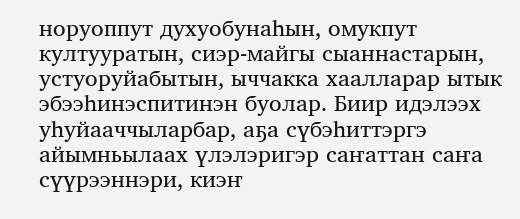норуоппут духуобунаһын, омукпут култууратын, сиэр-майгы сыаннастарын, устуоруйабытын, ыччакка хаалларар ытык эбээһинэспитинэн буолар. Биир идэлээх уһуйааччыларбар, аҕа сүбэһиттэргэ айымньылаах үлэлэригэр саҥаттан саҥа сүүрээннэри, киэҥ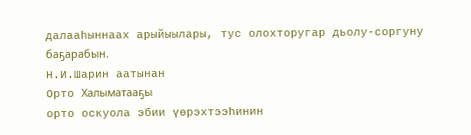далааһыннаах арыйыылары, тус олохторугар дьолу-соргуну баҕарабын.
Н.И.Шарин аатынан
Орто Халыматааҕы
орто оскуола эбии үөрэхтээһинин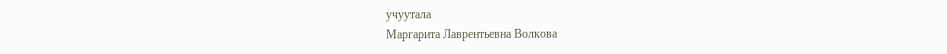учуутала
Маргарита Лаврентьевна Волкова